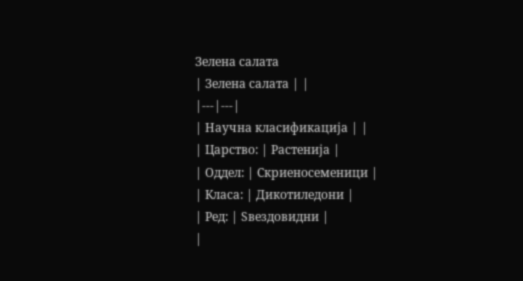Зелена салата
| Зелена салата | |
|---|---|
| Научна класификација | |
| Царство: | Растенија |
| Оддел: | Скриеносеменици |
| Класа: | Дикотиледони |
| Ред: | Ѕвездовидни |
|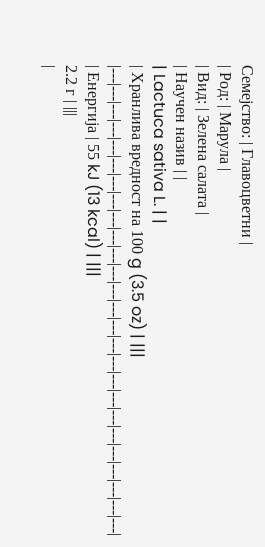Семејство: | Главоцветни |
| Род: | Марула |
| Вид: | Зелена салата |
| Научен назив | |
| Lactuca sativa L. | |
| Хранлива вредност на 100 g (3.5 oz) | |||
|---|---|---|---|---|---|---|---|---|---|---|---|---|---|---|---|---|---|---|---|---|---|---|---|---|---|
| Енергија | 55 kJ (13 kcal) | |||
2.2 г | |||
|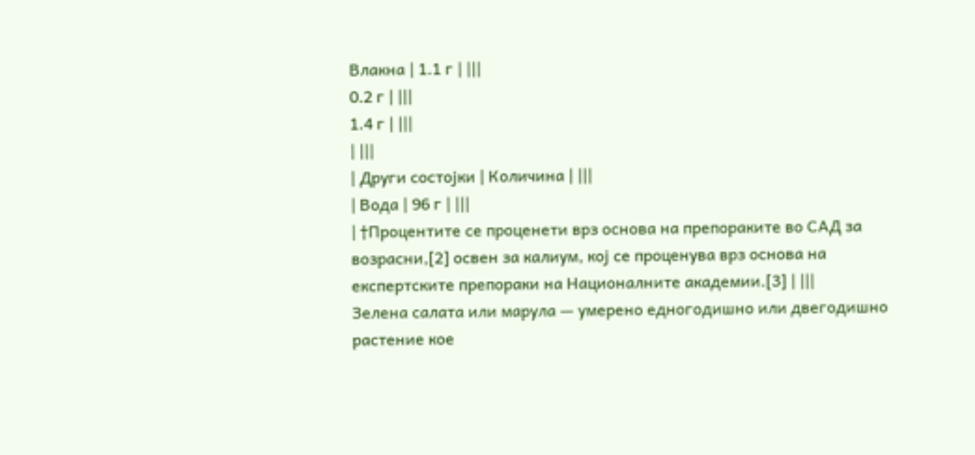Влакна | 1.1 г | |||
0.2 г | |||
1.4 г | |||
| |||
| Други состојки | Количина | |||
| Вода | 96 г | |||
| †Процентите се проценети врз основа на препораките во САД за возрасни,[2] освен за калиум, кој се проценува врз основа на експертските препораки на Националните академии.[3] | |||
Зелена салата или марула — умерено едногодишно или двегодишно растение кое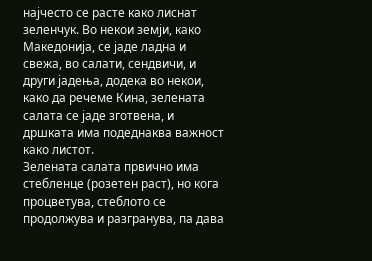најчесто се расте како лиснат зеленчук. Во некои земји, како Македонија, се јаде ладна и свежа, во салати, сендвичи, и други јадења, додека во некои, како да речеме Кина, зелената салата се јаде зготвена, и дршката има подеднаква важност како листот.
Зелената салата првично има стебленце (розетен раст), но кога процветува, стеблото се продолжува и разгранува, па дава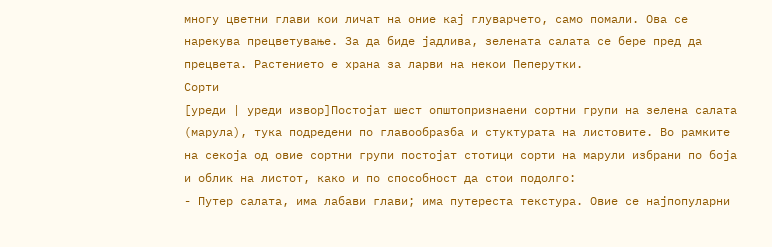многу цветни глави кои личат на оние кај глуварчето, само помали. Ова се нарекува прецветување. За да биде јадлива, зелената салата се бере пред да прецвета. Растението е храна за ларви на некои Пеперутки.
Сорти
[уреди | уреди извор]Постојат шест општопризнаени сортни групи на зелена салата (марула), тука подредени по главообразба и стуктурата на листовите. Во рамките на секоја од овие сортни групи постојат стотици сорти на марули избрани по боја и облик на листот, како и по способност да стои подолго:
- Путер салата, има лабави глави; има путереста текстура. Овие се најпопуларни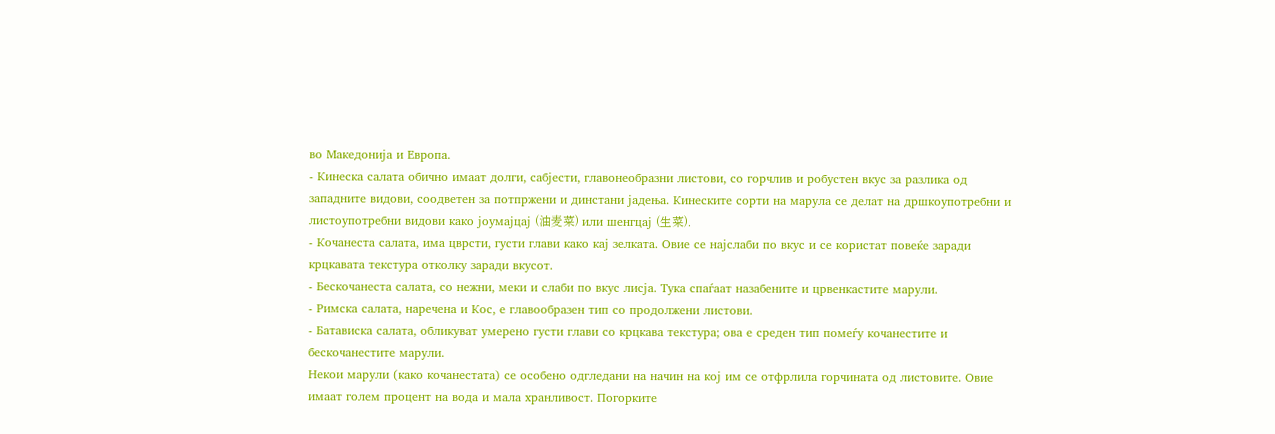во Македонија и Европа.
- Кинеска салата обично имаат долги, сабјести, главонеобразни листови, со горчлив и робустен вкус за разлика од западните видови, соодветен за потпржени и динстани јадења. Кинеските сорти на марула се делат на дршкоупотребни и листоупотребни видови како јоумајцај (油麦菜) или шенгцај (生菜).
- Кочанеста салата, има цврсти, густи глави како кај зелката. Овие се најслаби по вкус и се користат повеќе заради крцкавата текстура отколку заради вкусот.
- Бескочанеста салата, со нежни, меки и слаби по вкус лисја. Тука спаѓаат назабените и црвенкастите марули.
- Римска салата, наречена и Кос, е главообразен тип со продолжени листови.
- Батависка салата, обликуват умерено густи глави со крцкава текстура; ова е среден тип помеѓу кочанестите и бескочанестите марули.
Некои марули (како кочанестата) се особено одгледани на начин на кој им се отфрлила горчината од листовите. Овие имаат голем процент на вода и мала хранливост. Погорките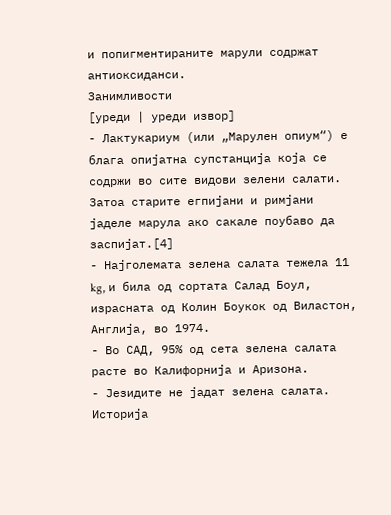и попигментираните марули содржат антиоксиданси.
Занимливости
[уреди | уреди извор]
- Лактукариум (или „Марулен опиум“) е блага опијатна супстанција која се содржи во сите видови зелени салати. Затоа старите егпијани и римјани јаделе марула ако сакале поубаво да заспијат.[4]
- Најголемата зелена салата тежела 11 kg, и била од сортата Салад Боул, израсната од Колин Боукок од Виластон, Англија, во 1974.
- Во САД, 95% од сета зелена салата расте во Калифорнија и Аризона.
- Језидите не јадат зелена салата.
Историја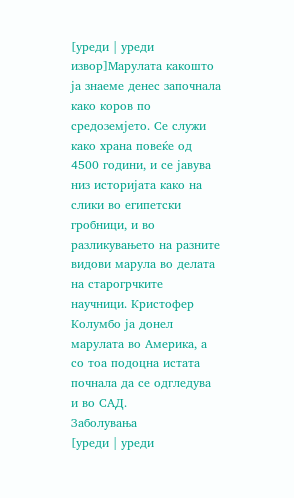[уреди | уреди извор]Марулата какошто ја знаеме денес започнала како коров по средоземјето. Се служи како храна повеќе од 4500 години, и се јавува низ историјата како на слики во египетски гробници, и во разликувањето на разните видови марула во делата на старогрчките научници. Кристофер Колумбо ја донел марулата во Америка, а со тоа подоцна истата почнала да се одгледува и во САД.
Заболувања
[уреди | уреди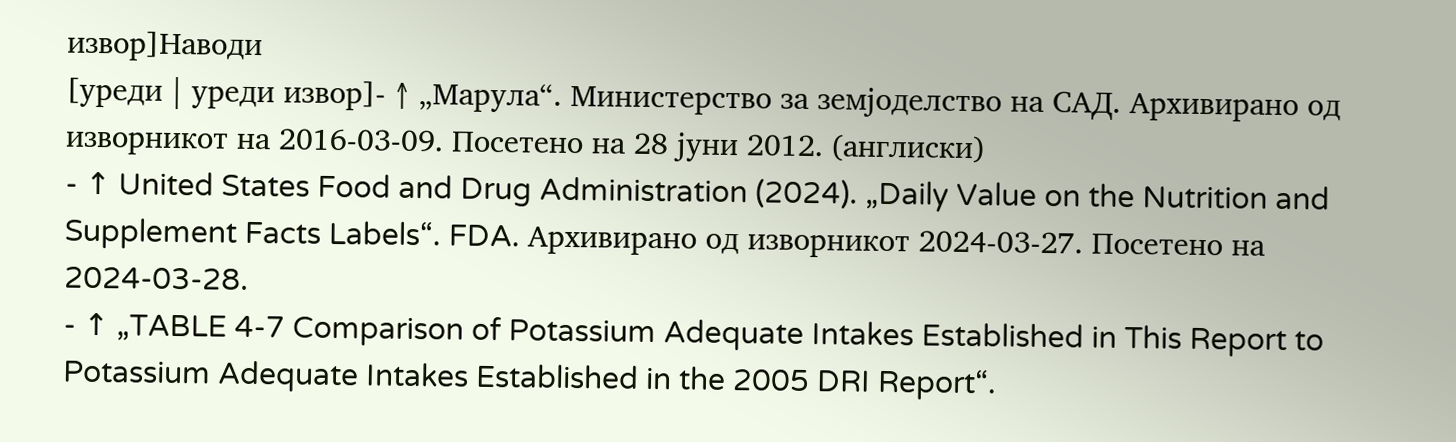извор]Наводи
[уреди | уреди извор]- ↑ „Марула“. Министерство за земјоделство на САД. Архивирано од изворникот на 2016-03-09. Посетено на 28 јуни 2012. (англиски)
- ↑ United States Food and Drug Administration (2024). „Daily Value on the Nutrition and Supplement Facts Labels“. FDA. Архивирано од изворникот 2024-03-27. Посетено на 2024-03-28.
- ↑ „TABLE 4-7 Comparison of Potassium Adequate Intakes Established in This Report to Potassium Adequate Intakes Established in the 2005 DRI Report“.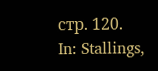стр. 120. In: Stallings,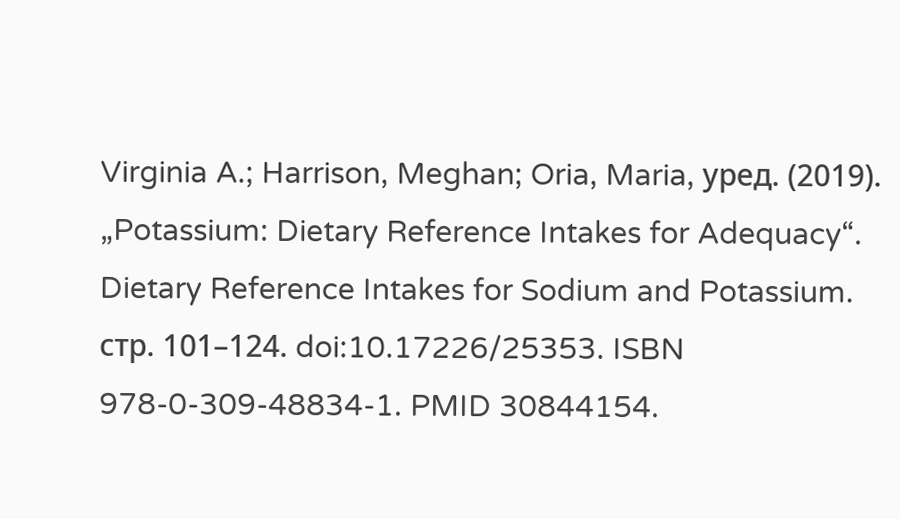Virginia A.; Harrison, Meghan; Oria, Maria, уред. (2019). „Potassium: Dietary Reference Intakes for Adequacy“. Dietary Reference Intakes for Sodium and Potassium. стр. 101–124. doi:10.17226/25353. ISBN 978-0-309-48834-1. PMID 30844154.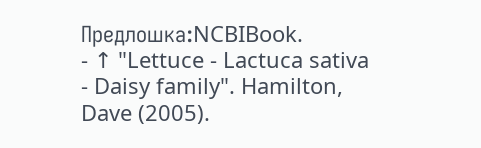Предлошка:NCBIBook.
- ↑ "Lettuce - Lactuca sativa - Daisy family". Hamilton, Dave (2005).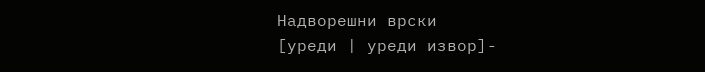Надворешни врски
[уреди | уреди извор]-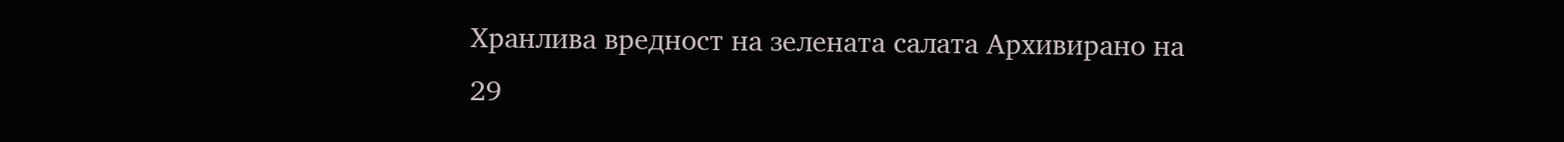Хранлива вредност на зелената салата Архивирано на 29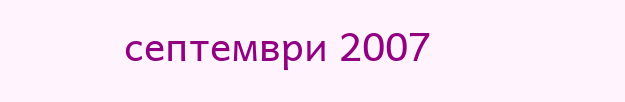септември 2007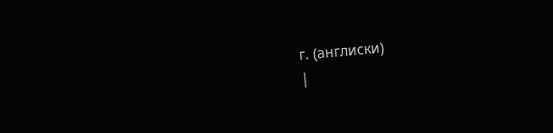г. (англиски)
|